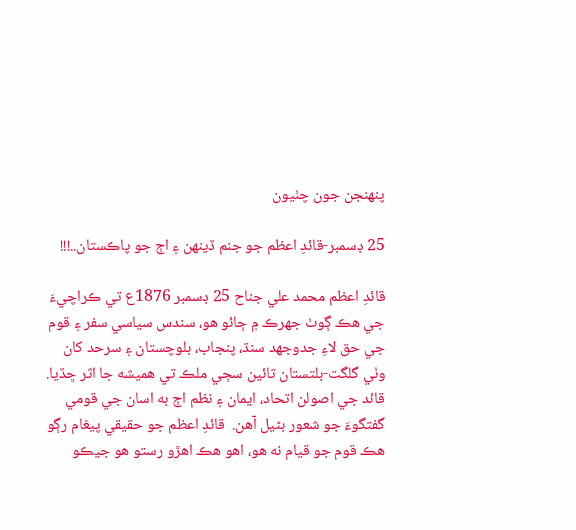پنهنجن جون چٺيون

25 ڊسمبر-قائدِ اعظم جو جنم ڏينهن ۽ اڄ جو پاڪستان..!!!

قائدِ اعظم محمد علي جناح 25 ڊسمبر 1876ع تي ڪراچيءَ جي هڪ ڳوٺ جهرڪ ۾ ڄائو هو، سندس سياسي سفر ۽ قوم جي حق لاءِ جدوجهد سنڌ، پنجاب، بلوچستان ۽ سرحد کان وٺي گلگت-بلتستان تائين سڄي ملڪ تي هميشه جا اثر ڇڏيا. قائد جي اصولن اتحاد، ايمان ۽ نظم اڄ به اسان جي قومي گفتگوءَ جو شعور بڻيل آهن.  قائدِ اعظم جو حقيقي پيغام رڳو هڪ قوم جو قيام نه هو، اهو هڪ اهڙو رستو هو جيڪو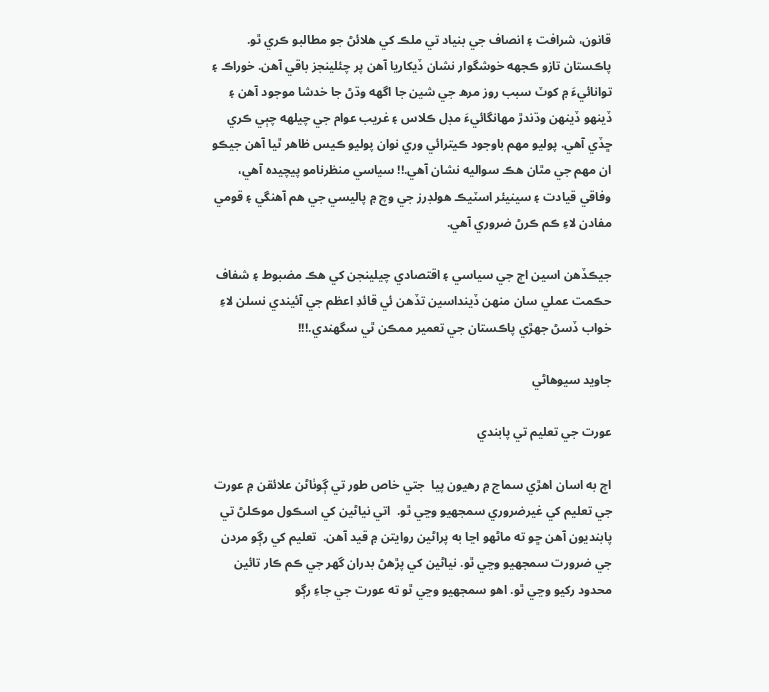قانون، شرافت ۽ انصاف جي بنياد تي ملڪ کي هلائڻ جو مطالبو ڪري ٿو. پاڪستان تازو ڪجهه خوشگوار نشان ڏيکاريا آهن پر چئلينجز باقي آهن. خوراڪ ۽ توانائيءَ ۾ کوٽ سبب روز مرھ جي شين جا اگھه وڌڻ جا خدشا موجود آهن ۽ ڏينهو ڏينهن وڌندڙ مهانگائيءَ مڊل ڪلاس ۽ غريب عوام جي چيلھه چٻي ڪري ڇڏي آهي. پوليو مهم باوجود ڪيترائي وري نوان پوليو ڪيس ظاهر ٿيا آهن جيڪو ان مهم جي مٿان هڪ سواليه نشان آهي.!! سياسي منظرنامو پيچيده آهي، وفاقي قيادت ۽ سينيئر اسٽيڪ هولڊرز جي وچ ۾ پاليسي جي هم آهنگي ۽ قومي مفادن لاءِ ڪم ڪرڻ ضروري آهي.

جيڪڏهن اسين اڄ جي سياسي ۽ اقتصادي چيلينجن کي هڪ مضبوط ۽ شفاف حڪمت عملي سان منهن ڏينداسين تڏهن ئي قائدِ اعظم جي آئيندي نسلن لاءِ خواب ڏسڻ جهڙي پاڪستان جي تعمير ممڪن ٿي سگهندي.!!!

جاويد سيوهاڻي

عورت جي تعليم تي پابندي

اڄ به اسان اهڙي سماج ۾ رهيون پيا  جتي خاص طور تي ڳوٺاڻن علائقن ۾ عورت جي تعليم کي غيرضروري سمجهيو وڃي ٿو.  اتي نياڻين کي اسڪول موڪلڻ تي پابنديون آھن ڇو ته ماڻهو اڃا به پراڻين روايتن ۾ قيد آھن.  تعليم کي رڳو مردن جي ضرورت سمجهيو وڃي ٿو. نياڻين کي پڙهڻ بدران گهر جي ڪم ڪار تائين محدود رکيو وڃي ٿو. اهو سمجهيو وڃي ٿو ته عورت جي جاءِ رڳو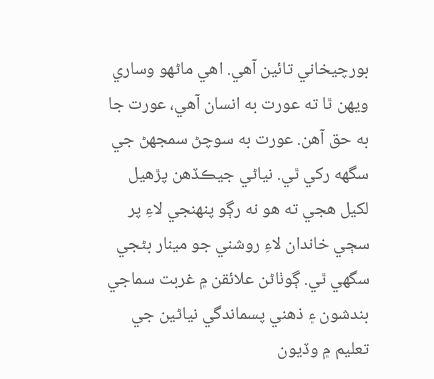بورچيخاني تائين آهي. اهي ماڻهو وساري ويهن ٿا ته عورت به انسان آهي، عورت جا به حق آھن. عورت به سوچڻ سمجهڻ جي سگهه رکي ٿي. نياڻي جيڪڏهن پڙهيل لکيل هجي ته هو نه رڳو پنهنجي لاءِ پر سڄي خاندان لاءِ روشني جو مينار بڻجي سگهي ٿي. ڳوٺاڻن علائقن ۾ غربت سماجي بندشون ۽ ذهني پسماندگي نياڻين جي تعليم ۾ وڏيون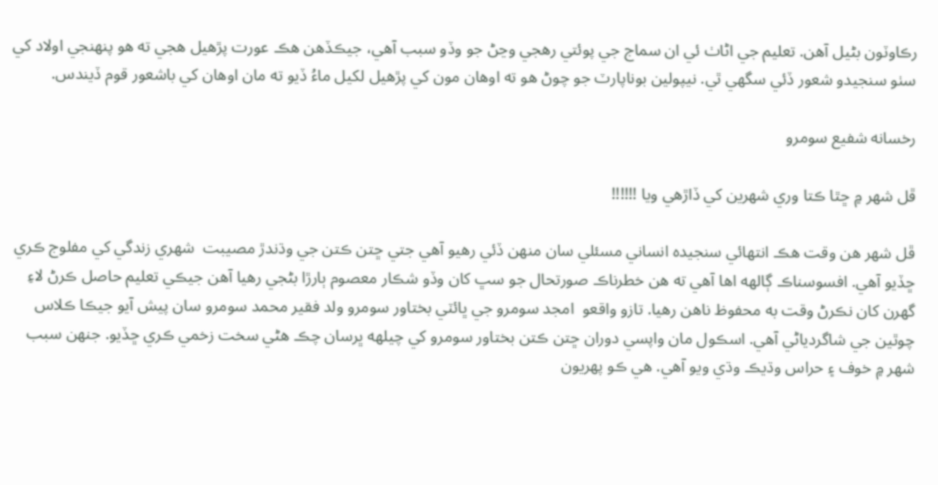رڪاوٽون بڻيل آھن. تعليم جي اڻاٺ ئي ان سماج جي پوئتي رهجي وڃڻ جو وڏو سبب آهي، جيڪڏهن هڪ عورت پڙهيل هجي ته هو پنهنجي اولاد کي سٺو سنجيدو شعور ڏئي سگهي ٿي. نيپولين بوناپارٽ جو چوڻ هو ته اوهان مون کي پڙهيل لکيل ماءُ ڏيو ته مان اوهان کي باشعور قوم ڏيندس.

رخسانه شفيع سومرو

ڦل شهر ۾ ڇٿا ڪتا وري شهرين کي ڏاڙهي ويا !!!!!!

ڦل شهر هن وقت هڪ انتهائي سنجيده انساني مسئلي سان منهن ڏئي رهيو آهي جتي ڇتن ڪتن جي وڌندڙ مصيبت  شهري زندگي کي مفلوج ڪري ڇڏيو آهي. افسوسناڪ ڳالهه اها آهي ته هن خطرناڪ صورتحال جو سڀ کان وڏو شڪار معصوم ٻارڙا بڻجي رهيا آهن جيڪي تعليم حاصل ڪرڻ لاءِ گهرن کان نڪرڻ وقت به محفوظ ناهن رهيا. تازو واقعو  امجد سومرو جي ڀائٽي بختاور سومرو ولد فقير محمد سومرو سان پيش آيو جيڪا ڪلاس چوٿين جي شاگردياڻي آهي. اسڪول مان واپسي دوران ڇتن ڪتن بختاور سومرو کي چيلهه ڀرسان چڪ هڻي سخت زخمي ڪري ڇڏيو. جنهن سبب شهر ۾ خوف ۽ حراس وڌيڪ وڌي ويو آهي. هي ڪو پهريون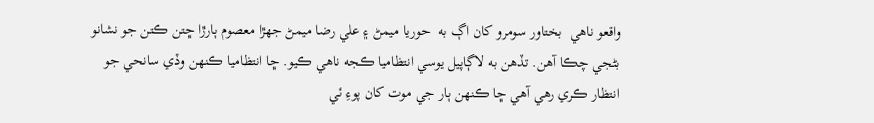واقعو ناهي  بختاور سومرو کان اڳ به  حوريا ميمڻ ۽ علي رضا ميمڻ جهڙا معصوم ٻارڙا ڇتن ڪتن جو نشانو بڻجي چڪا آهن. تڏهن به لاڳاپيل يوسي انتظاميا ڪجه ناهي ڪيو. ڇا انتظاميا ڪنهن وڏي سانحي جو انتظار ڪري رهي آهي ڇا ڪنهن ٻار جي موت کان پوءِ ئي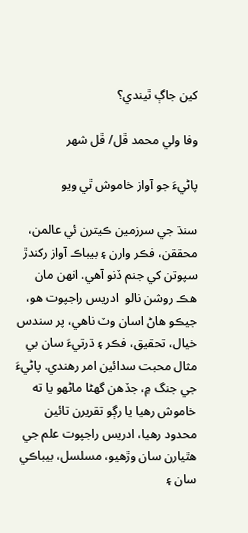کين جاڳ ٿيندي؟

وفا ولي محمد ڦل/ ڦل شهر

پاڻيءَ جو آواز خاموش ٿي ويو

سنڌ جي سرزمين ڪيترن ئي عالمن، محققن، فڪر وارن ۽ بيباڪ آواز رکندڙ سپوتن کي جنم ڏنو آهي. انهن مان هڪ روشن نالو  ادريس راجپوت هو، جيڪو هاڻ اسان وٽ ناهي، پر سندس خيال، تحقيق، فڪر ۽ ڌرتيءَ سان بي مثال محبت سدائين امر رهندي. پاڻيءَ جي جنگ ۾، جڏهن گهڻا ماڻهو يا ته خاموش رهيا يا رڳو تقريرن تائين محدود رهيا، ادريس راجپوت علم جي هٿيارن سان وڙهيو، مسلسل، بيباڪي سان ۽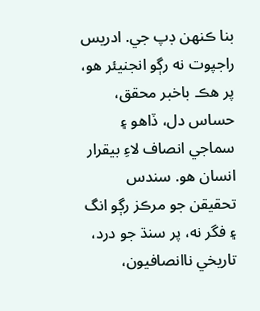بنا ڪنهن ڊپ جي. ادريس راجپوت نه رڳو انجنيئر هو، پر هڪ باخبر محقق، حساس دل، ڏاهو ۽ سماجي انصاف لاءِ بيقرار انسان هو. سندس تحقيقن جو مرڪز رڳو انگ ۽ فگر نه، پر سنڌ جو درد، تاريخي ناانصافيون،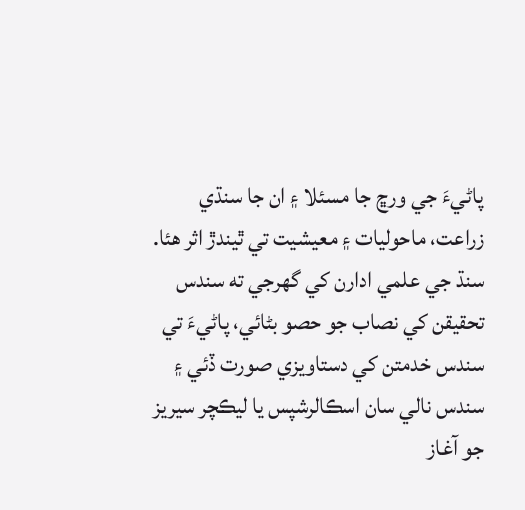پاڻيءَ جي ورڇ جا مسئلا ۽ ان جا سنڌي زراعت، ماحوليات ۽ معيشيت تي ٿيندڙ اثر هئا. سنڌ جي علمي ادارن کي گهرجي ته سندس تحقيقن کي نصاب جو حصو بڻائي، پاڻيءَ تي سندس خدمتن کي دستاويزي صورت ڏئي ۽ سندس نالي سان اسڪالرشپس يا ليڪچر سيريز جو آغاز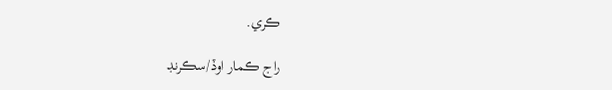ڪري.

راج ڪمار اوڏ/سڪرنڊ